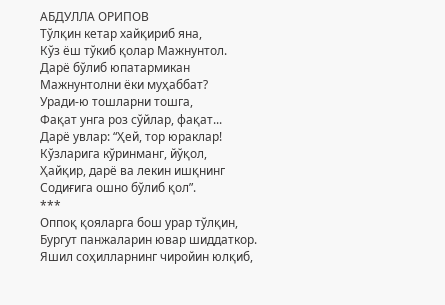АБДУЛЛА ОРИПОВ
Тўлқин кетар хайқириб яна,
Кўз ёш тўкиб қолар Мажнунтол.
Дарё бўлиб юпатармикан
Мажнунтолни ёки муҳаббат?
Уради-ю тошларни тошга,
Фақат унга роз сўйлар, фақат...
Дарё увлар: “Ҳей, тор юраклар!
Кўзларига кўринманг, йўқол,
Ҳайқир, дарё ва лекин ишқнинг
Содиғига ошно бўлиб қол”.
***
Оппоқ қояларга бош урар тўлқин,
Бургут панжаларин ювар шиддаткор.
Яшил соҳилларнинг чиройин юлқиб,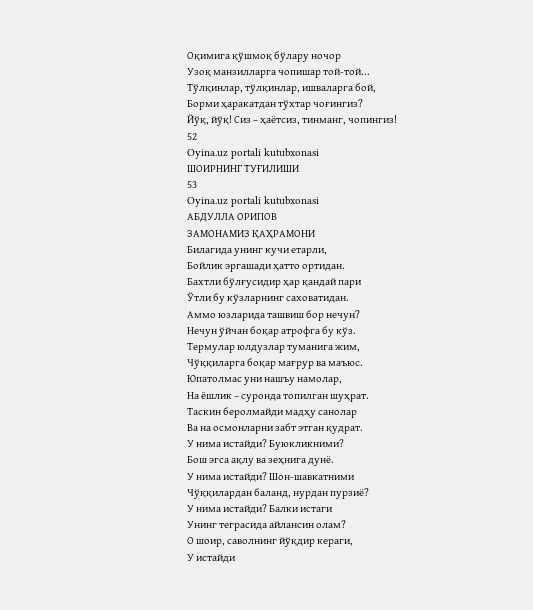Оқимига қўшмоқ бўлару ночор
Узоқ манзилларга чопишар той-той...
Тўлқинлар, тўлқинлар, ишваларга бой,
Борми ҳаракатдан тўхтар чоғингиз?
Йўқ, йўқ! Сиз – ҳаётсиз, тинманг, чопингиз!
52
Oyina.uz portali kutubxonasi
ШОИРНИНГ ТУҒИЛИШИ
53
Oyina.uz portali kutubxonasi
АБДУЛЛА ОРИПОВ
ЗАМОНАМИЗ ҚАҲРАМОНИ
Билагида унинг кучи етарли,
Бойлик эргашади ҳатто ортидан.
Бахтли бўлғусидир ҳар қандай пари
Ўтли бу кўзларнинг саховатидан.
Аммо юзларида ташвиш бор нечун?
Нечун ўйчан боқар атрофга бу кўз.
Термулар юлдузлар туманига жим,
Чўққиларга боқар мағрур ва маъюс.
Юпатолмас уни нашъу намолар,
На ёшлик – суронда топилган шуҳрат.
Таскин беролмайди мадҳу санолар
Ва на осмонларни забт этган қудрат.
У нима истайди? Буюкликними?
Бош эгса ақлу ва зеҳнига дунё.
У нима истайди? Шон-шавкатними
Чўққилардан баланд, нурдан пурзиё?
У нима истайди? Балки истаги
Унинг теграсида айлансин олам?
О шоир, саволнинг йўқдир кераги,
У истайди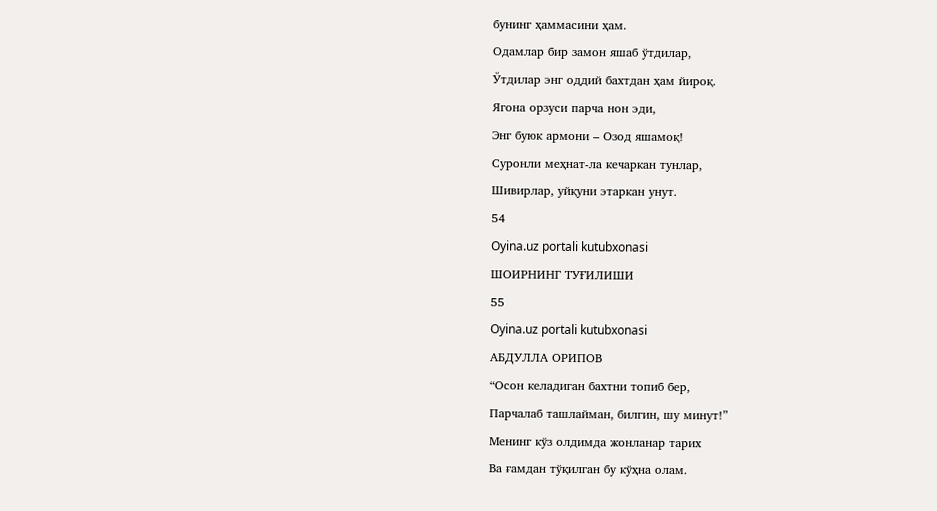бунинг ҳаммасини ҳам.
Одамлар бир замон яшаб ўтдилар,
Ўтдилар энг оддий бахтдан ҳам йироқ.
Ягона орзуси парча нон эди,
Энг буюк армони – Озод яшамоқ!
Суронли меҳнат-ла кечаркан тунлар,
Шивирлар, уйқуни этаркан унут.
54
Oyina.uz portali kutubxonasi
ШОИРНИНГ ТУҒИЛИШИ
55
Oyina.uz portali kutubxonasi
АБДУЛЛА ОРИПОВ
“Осон келадиган бахтни топиб бер,
Парчалаб ташлайман, билгин, шу минут!”
Менинг кўз олдимда жонланар тарих
Ва ғамдан тўқилган бу кўҳна олам.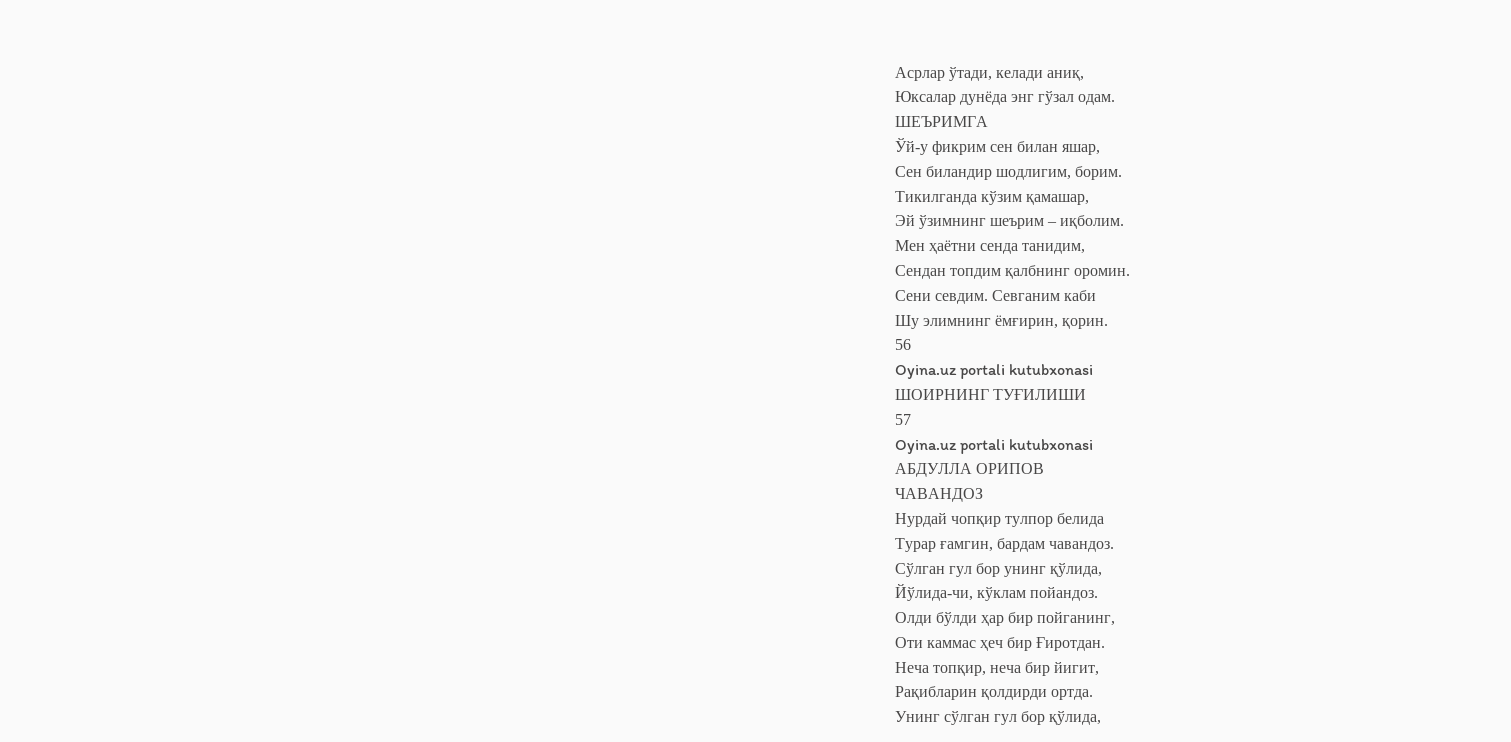Асрлар ўтади, келади аниқ,
Юксалар дунёда энг гўзал одам.
ШЕЪРИМГА
Ўй-у фикрим сен билан яшар,
Сен биландир шодлигим, борим.
Тикилганда кўзим қамашар,
Эй ўзимнинг шеърим – иқболим.
Мен ҳаётни сенда танидим,
Сендан топдим қалбнинг оромин.
Сени севдим. Севганим каби
Шу элимнинг ёмғирин, қорин.
56
Oyina.uz portali kutubxonasi
ШОИРНИНГ ТУҒИЛИШИ
57
Oyina.uz portali kutubxonasi
АБДУЛЛА ОРИПОВ
ЧАВАНДОЗ
Нурдай чопқир тулпор белида
Турар ғамгин, бардам чавандоз.
Сўлган гул бор унинг қўлида,
Йўлида-чи, кўклам пойандоз.
Олди бўлди ҳар бир пойганинг,
Оти каммас ҳеч бир Ғиротдан.
Неча топқир, неча бир йигит,
Рақибларин қолдирди ортда.
Унинг сўлган гул бор қўлида,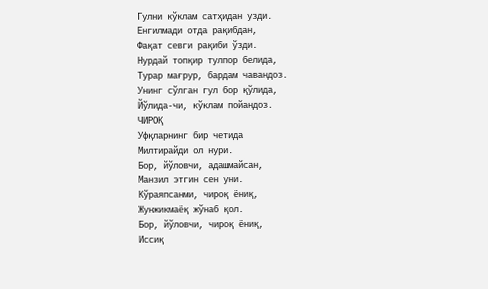Гулни кўклам сатҳидан узди.
Енгилмади отда рақибдан,
Фақат севги рақиби ўзди.
Нурдай топқир тулпор белида,
Турар мағрур, бардам чавандоз.
Унинг сўлган гул бор қўлида,
Йўлида-чи, кўклам пойандоз.
ЧИРОҚ
Уфқларнинг бир четида
Милтирайди ол нури.
Бор, йўловчи, адашмайсан,
Манзил этгин сен уни.
Кўраяпсанми, чироқ ёниқ,
Жунжикмаёқ жўнаб қол.
Бор, йўловчи, чироқ ёниқ,
Иссиқ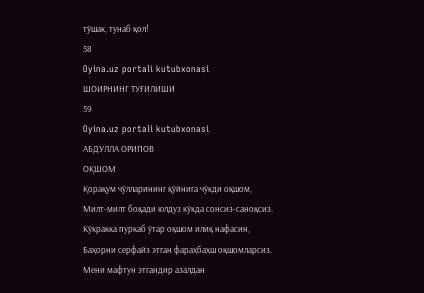тўшак, тунаб қол!
58
Oyina.uz portali kutubxonasi
ШОИРНИНГ ТУҒИЛИШИ
59
Oyina.uz portali kutubxonasi
АБДУЛЛА ОРИПОВ
ОҚШОМ
Қорақум чўлларининг қўйнига чўкди оқшом,
Милт-милт боқади юлдуз кўкда сонсиз-саноқсиз.
Кўкракка пуркаб ўтар оқшом илиқ нафасин,
Баҳорни серфайз этган фараҳбахш оқшомларсиз.
Мени мафтун этгандир азалдан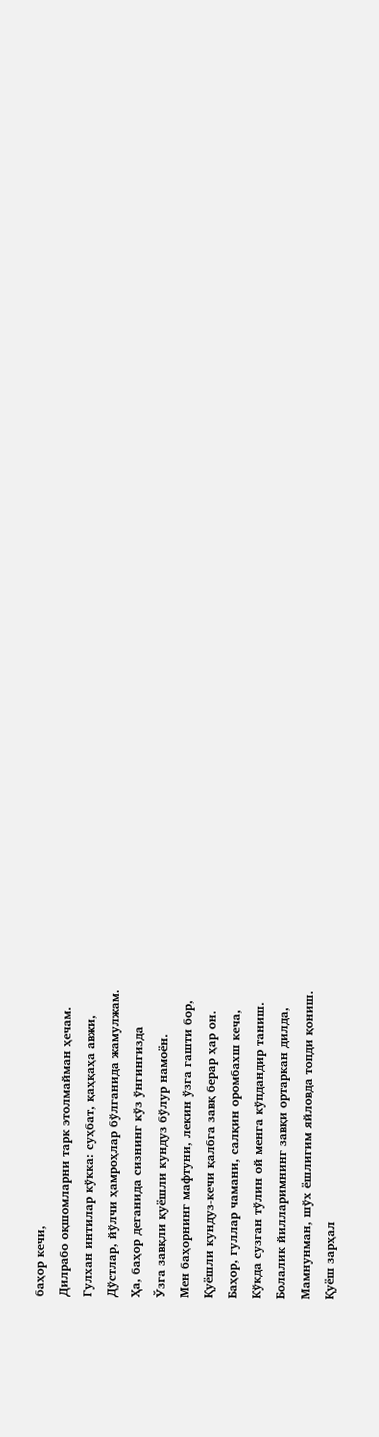баҳор кечи,
Дилрабо оқшомларни тарк этолмайман ҳечам.
Гулхан интилар кўкка: суҳбат, қаҳқаҳа авжи,
Дўстлар, йўлчи ҳамроҳлар бўлганида жамулжам.
Ҳа, баҳор деганида сизнинг кўз ўнгингизда
Ўзга завқли қуёшли кундуз бўлур намоён.
Мен баҳорнинг мафтуни, лекин ўзга гашти бор,
Қуёшли кундуз-кечи қалбга завқ берар ҳар он.
Баҳор, гуллар чамани, салқин оромбахш кеча,
Кўкда сузган тўлин ой менга кўпдандир таниш.
Болалик йилларимнинг завқи ортаркан дилда,
Мамнунман, шўх ёшлигим яйловда топди қониш.
Қуёш зарҳал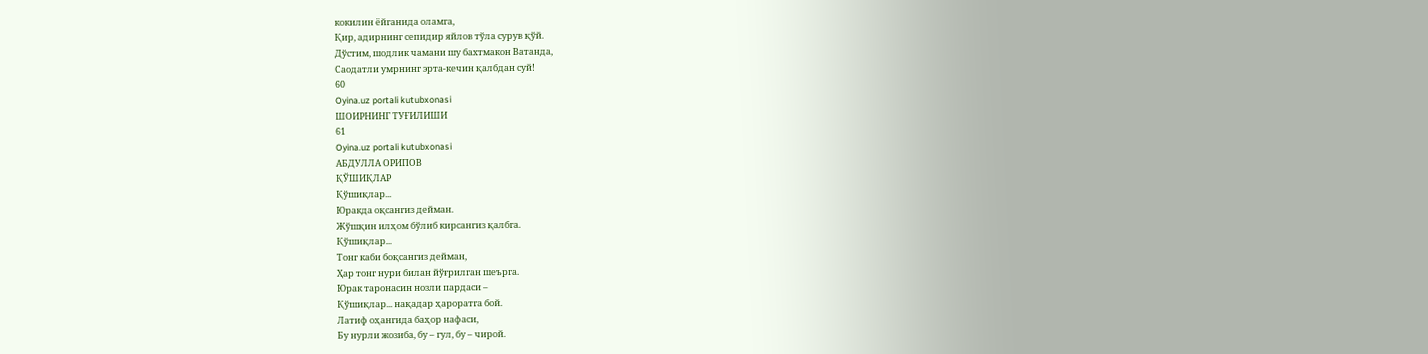кокилин ёйганида оламга,
Қир, адирнинг сепидир яйлов тўла сурув қўй.
Дўстим, шодлик чамани шу бахтмакон Ватанда,
Саодатли умрнинг эрта-кечин қалбдан суй!
60
Oyina.uz portali kutubxonasi
ШОИРНИНГ ТУҒИЛИШИ
61
Oyina.uz portali kutubxonasi
АБДУЛЛА ОРИПОВ
ҚЎШИҚЛАР
Қўшиқлар...
Юракда оқсангиз дейман.
Жўшқин илҳом бўлиб кирсангиз қалбга.
Қўшиқлар...
Тонг каби боқсангиз дейман,
Ҳар тонг нури билан йўғрилган шеърга.
Юрак таронасин нозли пардаси –
Қўшиқлар... нақадар ҳароратга бой.
Латиф оҳангида баҳор нафаси,
Бу нурли жозиба, бу – гул, бу – чирой.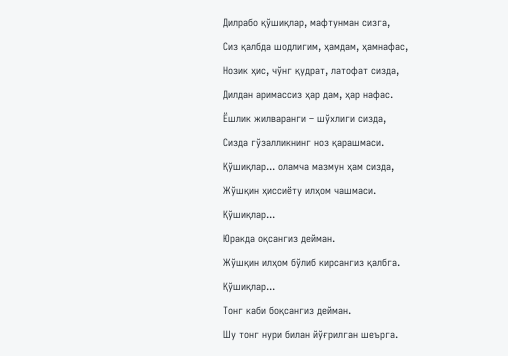Дилрабо қўшиқлар, мафтунман сизга,
Сиз қалбда шодлигим, ҳамдам, ҳамнафас,
Нозик ҳис, чўнг қудрат, латофат сизда,
Дилдан аримассиз ҳар дам, ҳар нафас.
Ёшлик жилваранги – шўхлиги сизда,
Сизда гўзалликнинг ноз қарашмаси.
Қўшиқлар... оламча мазмун ҳам сизда,
Жўшқин ҳиссиёту илҳом чашмаси.
Қўшиқлар...
Юракда оқсангиз дейман.
Жўшқин илҳом бўлиб кирсангиз қалбга.
Қўшиқлар...
Тонг каби боқсангиз дейман.
Шу тонг нури билан йўғрилган шеърга.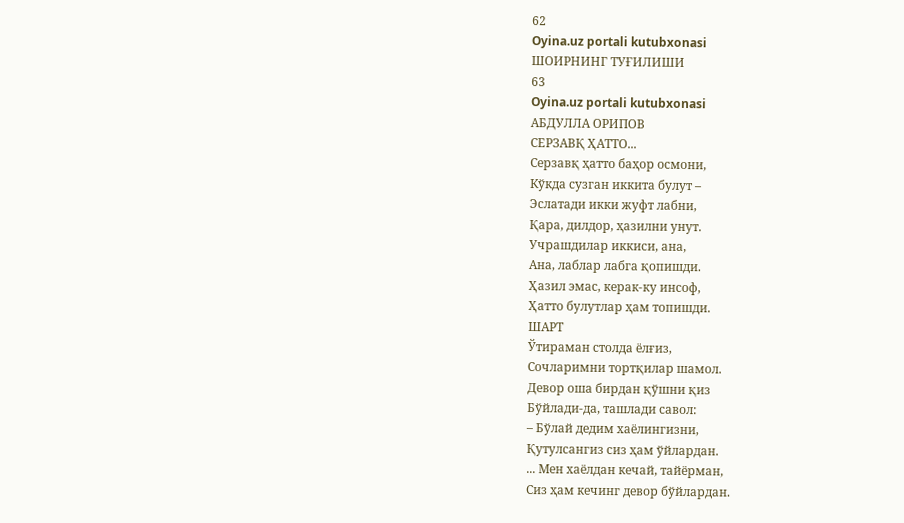62
Oyina.uz portali kutubxonasi
ШОИРНИНГ ТУҒИЛИШИ
63
Oyina.uz portali kutubxonasi
АБДУЛЛА ОРИПОВ
СЕРЗАВҚ ҲАТТО...
Серзавқ ҳатто баҳор осмони,
Кўкда сузган иккита булут –
Эслатади икки жуфт лабни,
Қара, дилдор, ҳазилни унут.
Учрашдилар иккиси, ана,
Ана, лаблар лабга қопишди.
Ҳазил эмас, керак-ку инсоф,
Ҳатто булутлар ҳам топишди.
ШАРТ
Ўтираман столда ёлғиз,
Сочларимни тортқилар шамол.
Девор оша бирдан қўшни қиз
Бўйлади-да, ташлади савол:
– Бўлай дедим хаёлингизни,
Қутулсангиз сиз ҳам ўйлардан.
... Мен хаёлдан кечай, тайёрман,
Сиз ҳам кечинг девор бўйлардан.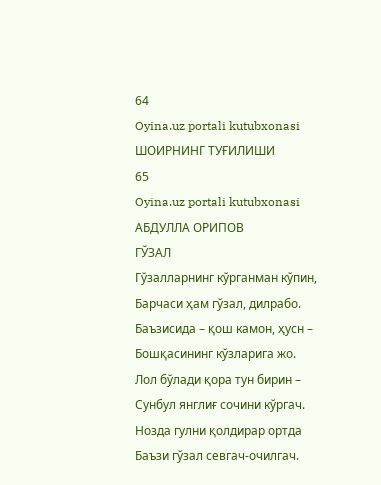64
Oyina.uz portali kutubxonasi
ШОИРНИНГ ТУҒИЛИШИ
65
Oyina.uz portali kutubxonasi
АБДУЛЛА ОРИПОВ
ГЎЗАЛ
Гўзалларнинг кўрганман кўпин,
Барчаси ҳам гўзал, дилрабо.
Баъзисида – қош камон, ҳусн –
Бошқасининг кўзларига жо.
Лол бўлади қора тун бирин –
Сунбул янглиғ сочини кўргач.
Нозда гулни қолдирар ортда
Баъзи гўзал севгач-очилгач.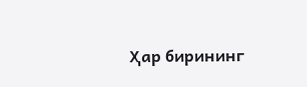Ҳар бирининг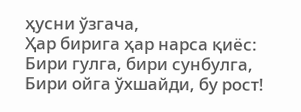ҳусни ўзгача,
Ҳар бирига ҳар нарса қиёс:
Бири гулга, бири сунбулга,
Бири ойга ўхшайди, бу рост!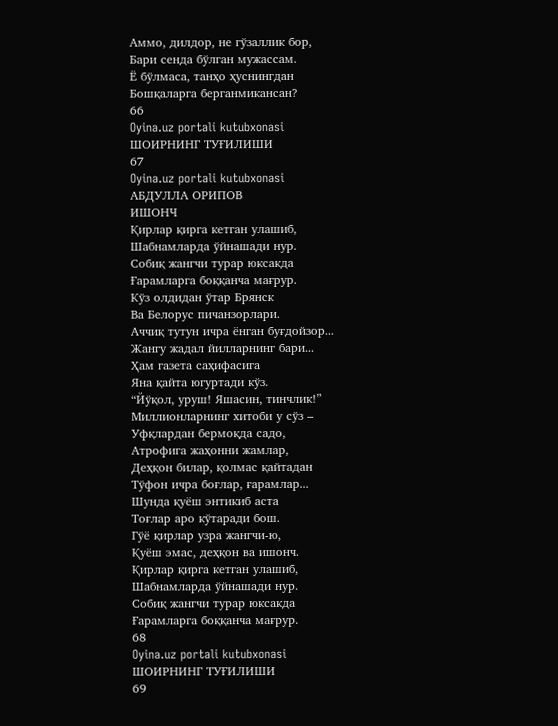Аммо, дилдор, не гўзаллик бор,
Бари сенда бўлган мужассам.
Ё бўлмаса, танҳо ҳуснингдан
Бошқаларга берганмикансан?
66
Oyina.uz portali kutubxonasi
ШОИРНИНГ ТУҒИЛИШИ
67
Oyina.uz portali kutubxonasi
АБДУЛЛА ОРИПОВ
ИШОНЧ
Қирлар қирга кетган улашиб,
Шабнамларда ўйнашади нур.
Собиқ жангчи турар юксакда
Ғарамларга боққанча мағрур.
Кўз олдидан ўтар Брянск
Ва Белорус пичанзорлари.
Аччиқ тутун ичра ёнган буғдойзор...
Жангу жадал йилларнинг бари...
Ҳам газета саҳифасига
Яна қайта югуртади кўз.
“Йўқол, уруш! Яшасин, тинчлик!”
Миллионларнинг хитоби у сўз –
Уфқлардан бермоқда садо,
Атрофига жаҳонни жамлар,
Деҳқон билар, қолмас қайтадан
Тўфон ичра боғлар, ғарамлар...
Шунда қуёш энтикиб аста
Тоғлар аро кўтаради бош.
Гўё қирлар узра жангчи-ю,
Қуёш эмас, деҳқон ва ишонч.
Қирлар қирга кетган улашиб,
Шабнамларда ўйнашади нур.
Собиқ жангчи турар юксакда
Ғарамларга боққанча мағрур.
68
Oyina.uz portali kutubxonasi
ШОИРНИНГ ТУҒИЛИШИ
69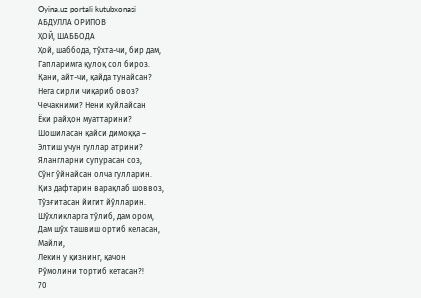Oyina.uz portali kutubxonasi
АБДУЛЛА ОРИПОВ
ҲОЙ, ШАББОДА
Ҳой, шаббода, тўхта-чи, бир дам,
Гапларимга қулоқ сол бироз.
Қани, айт-чи, қайда тунайсан?
Нега сирли чиқариб овоз?
Чечакними? Нени куйлайсан
Ёки райҳон муаттарини?
Шошиласан қайси димоққа –
Элтиш учун гуллар атрини?
Ялангларни супурасан соз,
Сўнг ўйнайсан олча гулларин.
Қиз дафтарин варақлаб шоввоз,
Тўзғитасан йигит йўлларин.
Шўхликларга тўлиб, дам ором,
Дам шўх ташвиш ортиб келасан,
Майли,
Лекин у қизнинг, қачон
Рўмолини тортиб кетасан?!
70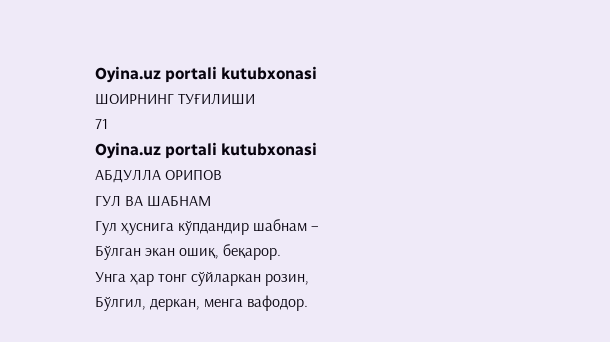Oyina.uz portali kutubxonasi
ШОИРНИНГ ТУҒИЛИШИ
71
Oyina.uz portali kutubxonasi
АБДУЛЛА ОРИПОВ
ГУЛ ВА ШАБНАМ
Гул ҳуснига кўпдандир шабнам –
Бўлган экан ошиқ, беқарор.
Унга ҳар тонг сўйларкан розин,
Бўлгил, деркан, менга вафодор.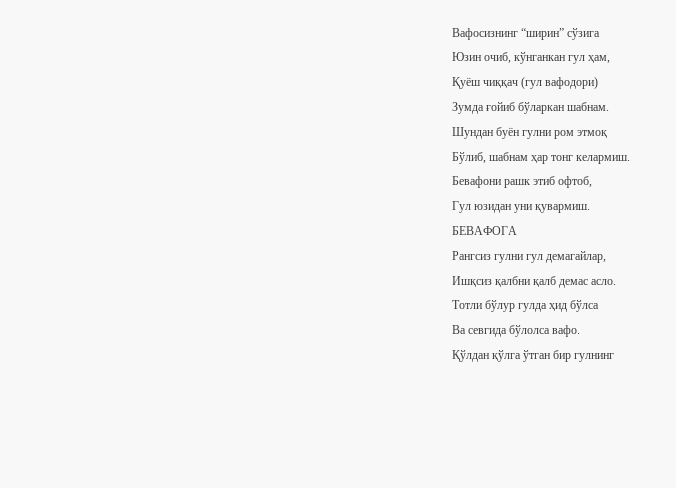Вафосизнинг “ширин” сўзига
Юзин очиб, кўнганкан гул ҳам,
Қуёш чиққач (гул вафодори)
Зумда ғойиб бўларкан шабнам.
Шундан буён гулни ром этмоқ
Бўлиб, шабнам ҳар тонг келармиш.
Бевафони рашк этиб офтоб,
Гул юзидан уни қувармиш.
БЕВАФОГА
Рангсиз гулни гул демагайлар,
Ишқсиз қалбни қалб демас асло.
Тотли бўлур гулда ҳид бўлса
Ва севгида бўлолса вафо.
Қўлдан қўлга ўтган бир гулнинг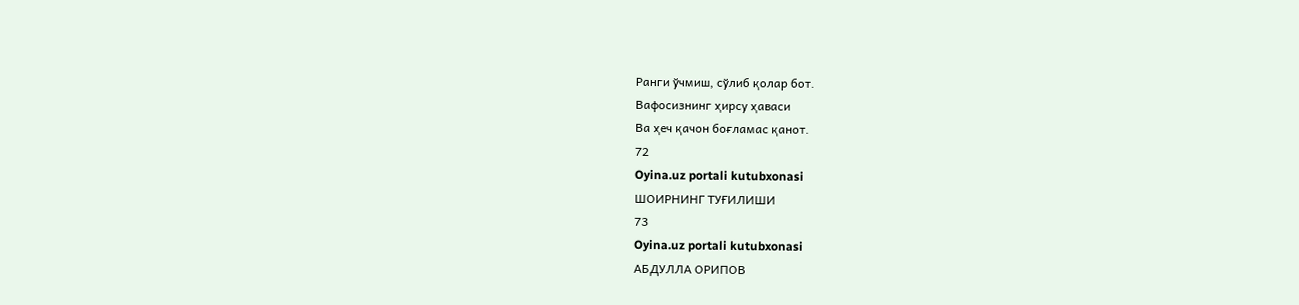Ранги ўчмиш, сўлиб қолар бот.
Вафосизнинг ҳирсу ҳаваси
Ва ҳеч қачон боғламас қанот.
72
Oyina.uz portali kutubxonasi
ШОИРНИНГ ТУҒИЛИШИ
73
Oyina.uz portali kutubxonasi
АБДУЛЛА ОРИПОВ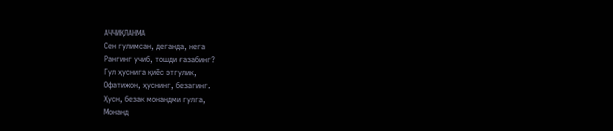АЧЧИҚЛАНМА
Сен гулимсан, деганда, нега
Рангинг учиб, тошди ғазабинг?
Гул ҳуснига қиёс этгулик,
Офатижон, ҳуснинг, безагинг.
Ҳусн, безак монандми гулга,
Монанд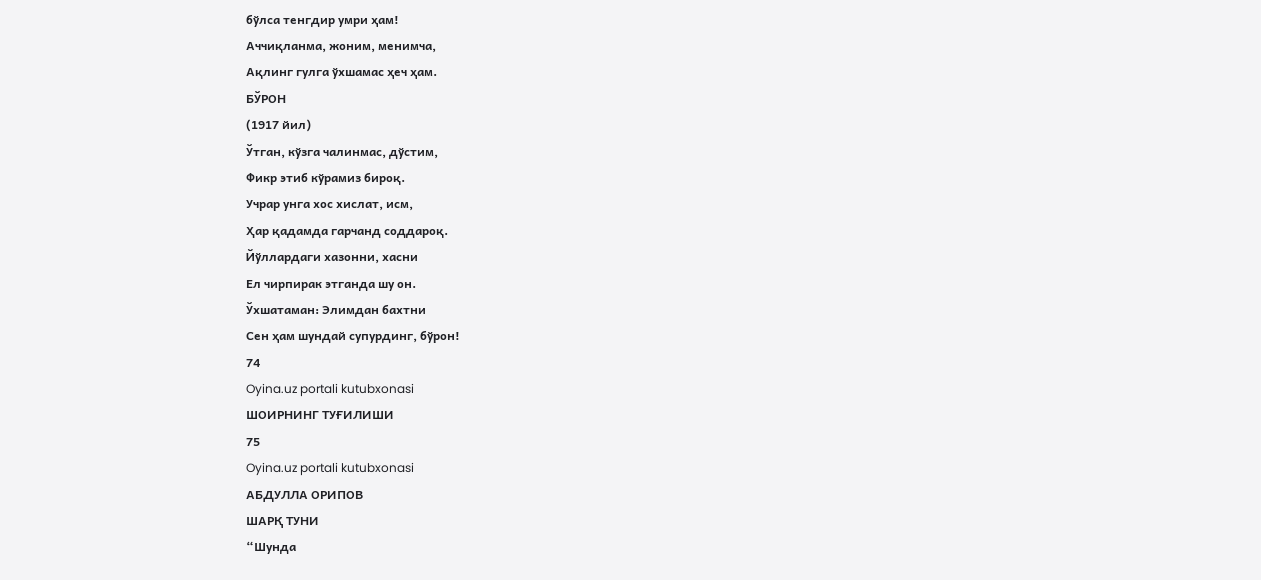бўлса тенгдир умри ҳам!
Аччиқланма, жоним, менимча,
Ақлинг гулга ўхшамас ҳеч ҳам.
БЎРОН
(1917 йил)
Ўтган, кўзга чалинмас, дўстим,
Фикр этиб кўрамиз бироқ.
Учрар унга хос хислат, исм,
Ҳар қадамда гарчанд соддароқ.
Йўллардаги хазонни, хасни
Ел чирпирак этганда шу он.
Ўхшатаман: Элимдан бахтни
Сен ҳам шундай супурдинг, бўрон!
74
Oyina.uz portali kutubxonasi
ШОИРНИНГ ТУҒИЛИШИ
75
Oyina.uz portali kutubxonasi
АБДУЛЛА ОРИПОВ
ШАРҚ ТУНИ
“Шунда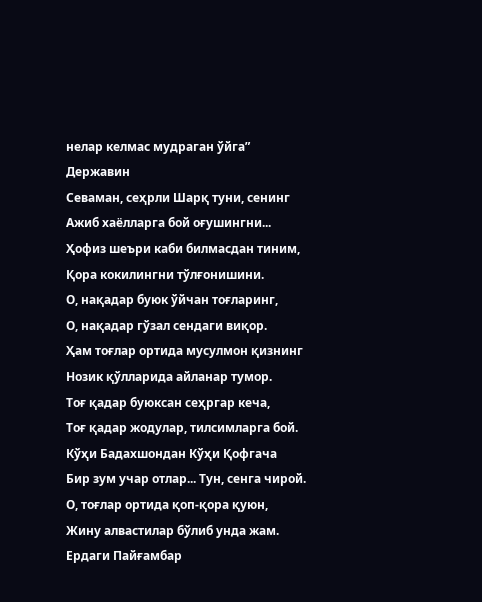нелар келмас мудраган ўйга”
Державин
Севаман, сеҳрли Шарқ туни, сенинг
Ажиб хаёлларга бой оғушингни...
Ҳофиз шеъри каби билмасдан тиним,
Қора кокилингни тўлғонишини.
О, нақадар буюк ўйчан тоғларинг,
О, нақадар гўзал сендаги виқор.
Ҳам тоғлар ортида мусулмон қизнинг
Нозик қўлларида айланар тумор.
Тоғ қадар буюксан сеҳргар кеча,
Тоғ қадар жодулар, тилсимларга бой.
Кўҳи Бадахшондан Кўҳи Қофгача
Бир зум учар отлар... Тун, сенга чирой.
О, тоғлар ортида қоп-қора қуюн,
Жину алвастилар бўлиб унда жам.
Ердаги Пайғамбар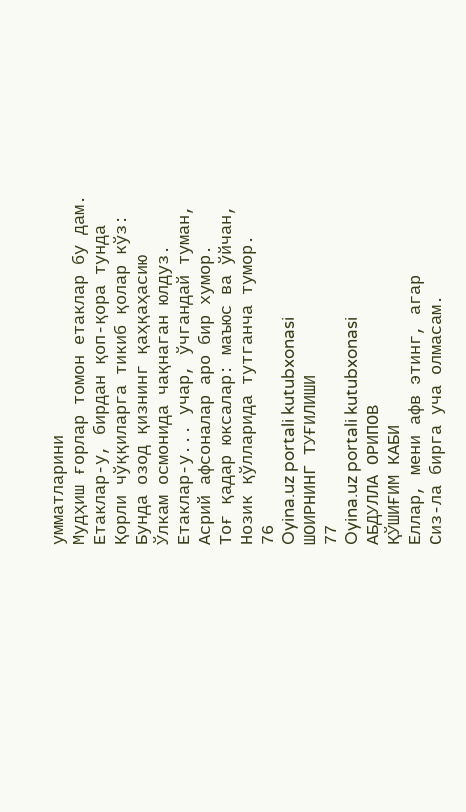умматларини
Мудҳиш ғорлар томон етаклар бу дам.
Етаклар-у, бирдан қоп-қора тунда
Қорли чўққиларга тикиб қолар кўз:
Бунда озод қизнинг қаҳқаҳасию
Ўлкам осмонида чақнаган юлдуз.
Етаклар-у... учар, ўчгандай туман,
Асрий афсоналар аро бир хумор.
Тоғ қадар юксалар: маъюс ва ўйчан,
Нозик қўлларида тутганча тумор.
76
Oyina.uz portali kutubxonasi
ШОИРНИНГ ТУҒИЛИШИ
77
Oyina.uz portali kutubxonasi
АБДУЛЛА ОРИПОВ
ҚЎШИҒИМ КАБИ
Еллар, мени афв этинг, агар
Сиз-ла бирга уча олмасам.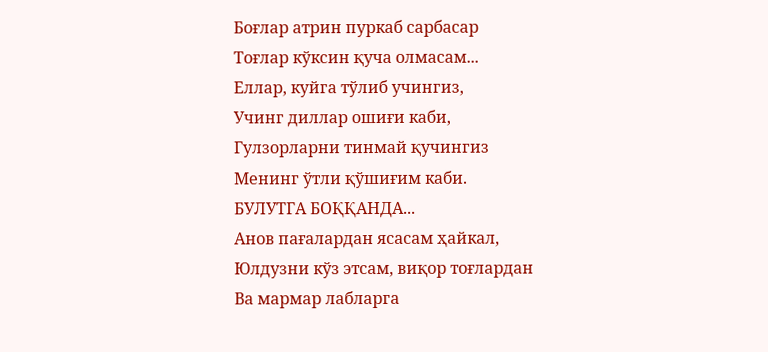Боғлар атрин пуркаб сарбасар
Тоғлар кўксин қуча олмасам...
Еллар, куйга тўлиб учингиз,
Учинг диллар ошиғи каби,
Гулзорларни тинмай қучингиз
Менинг ўтли қўшиғим каби.
БУЛУТГА БОҚҚАНДА...
Анов пағалардан ясасам ҳайкал,
Юлдузни кўз этсам, виқор тоғлардан
Ва мармар лабларга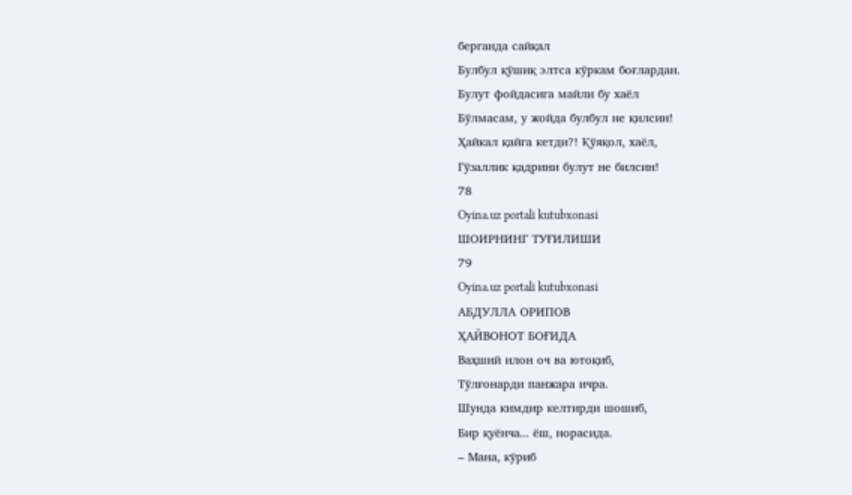берганда сайқал
Булбул қўшиқ элтса кўркам боғлардан.
Булут фойдасига майли бу хаёл
Бўлмасам, у жойда булбул не қилсин!
Ҳайкал қайга кетди?! Қўяқол, хаёл,
Гўзаллик қадрини булут не билсин!
78
Oyina.uz portali kutubxonasi
ШОИРНИНГ ТУҒИЛИШИ
79
Oyina.uz portali kutubxonasi
АБДУЛЛА ОРИПОВ
ҲАЙВОНОТ БОҒИДА
Ваҳший илон оч ва ютоқиб,
Тўлғонарди панжара ичра.
Шунда кимдир келтирди шошиб,
Бир қуёнча... ёш, норасида.
– Мана, кўриб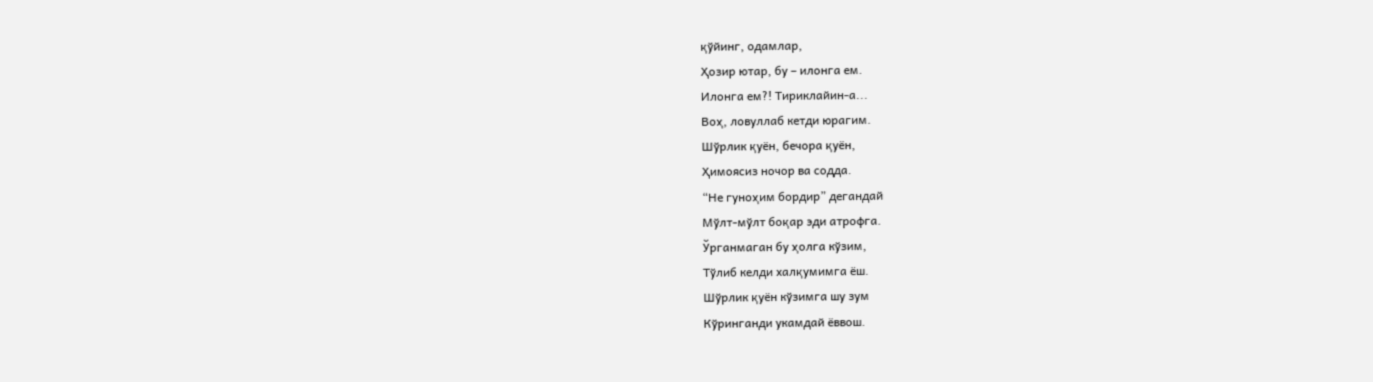қўйинг, одамлар,
Ҳозир ютар, бу – илонга ем.
Илонга ем?! Тириклайин-а...
Воҳ, ловуллаб кетди юрагим.
Шўрлик қуён, бечора қуён,
Ҳимоясиз ночор ва содда.
“Не гуноҳим бордир” дегандай
Мўлт-мўлт боқар эди атрофга.
Ўрганмаган бу ҳолга кўзим,
Тўлиб келди халқумимга ёш.
Шўрлик қуён кўзимга шу зум
Кўринганди укамдай ёввош.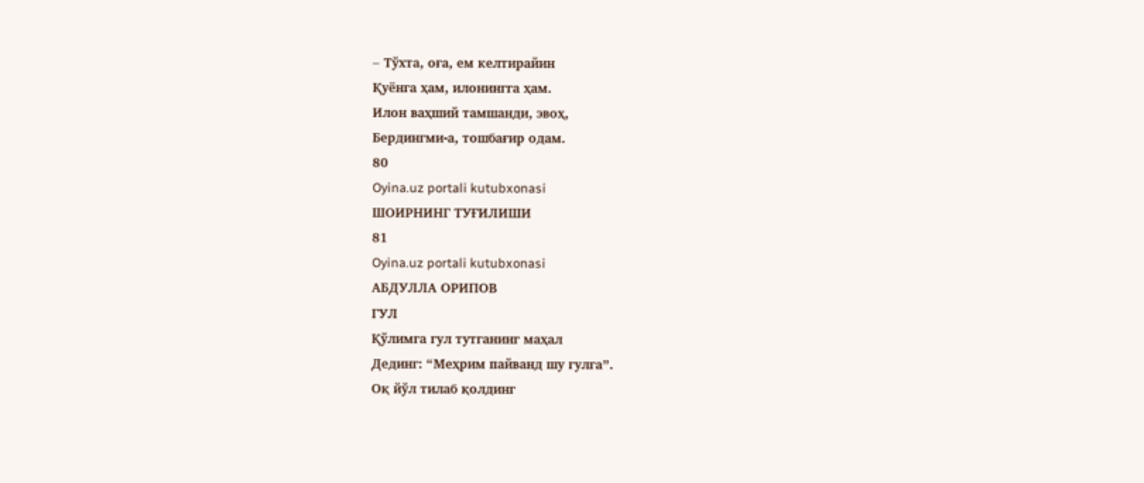– Тўхта, оға, ем келтирайин
Қуёнга ҳам, илонингга ҳам.
Илон ваҳший тамшанди, эвоҳ,
Бердингми-а, тошбағир одам.
80
Oyina.uz portali kutubxonasi
ШОИРНИНГ ТУҒИЛИШИ
81
Oyina.uz portali kutubxonasi
АБДУЛЛА ОРИПОВ
ГУЛ
Қўлимга гул тутганинг маҳал
Дединг: “Меҳрим пайванд шу гулга”.
Оқ йўл тилаб қолдинг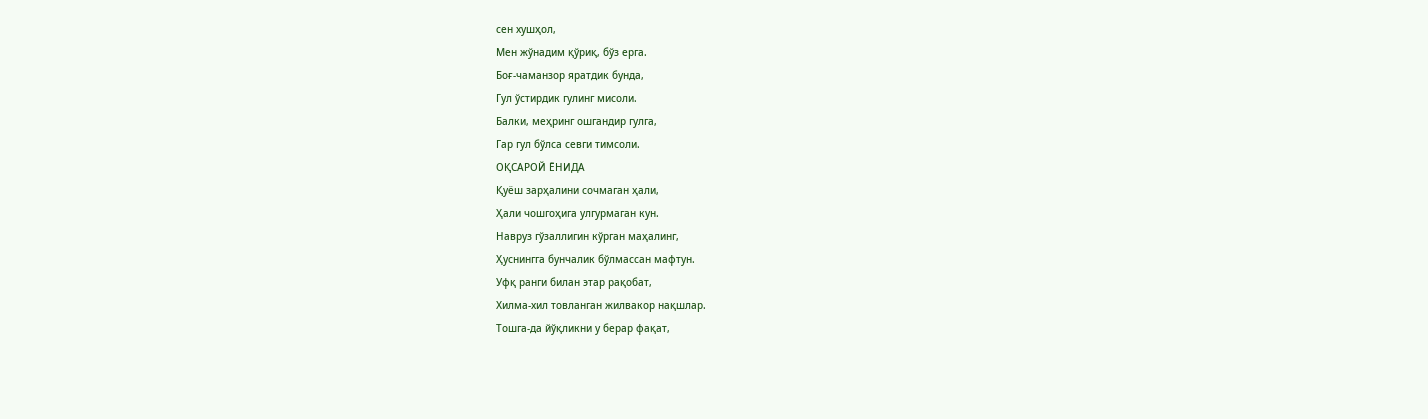сен хушҳол,
Мен жўнадим қўриқ, бўз ерга.
Боғ-чаманзор яратдик бунда,
Гул ўстирдик гулинг мисоли.
Балки, меҳринг ошгандир гулга,
Гар гул бўлса севги тимсоли.
ОҚСАРОЙ ЁНИДА
Қуёш зарҳалини сочмаган ҳали,
Ҳали чошгоҳига улгурмаган кун.
Навруз гўзаллигин кўрган маҳалинг,
Ҳуснингга бунчалик бўлмассан мафтун.
Уфқ ранги билан этар рақобат,
Хилма-хил товланган жилвакор нақшлар.
Тошга-да йўқликни у берар фақат,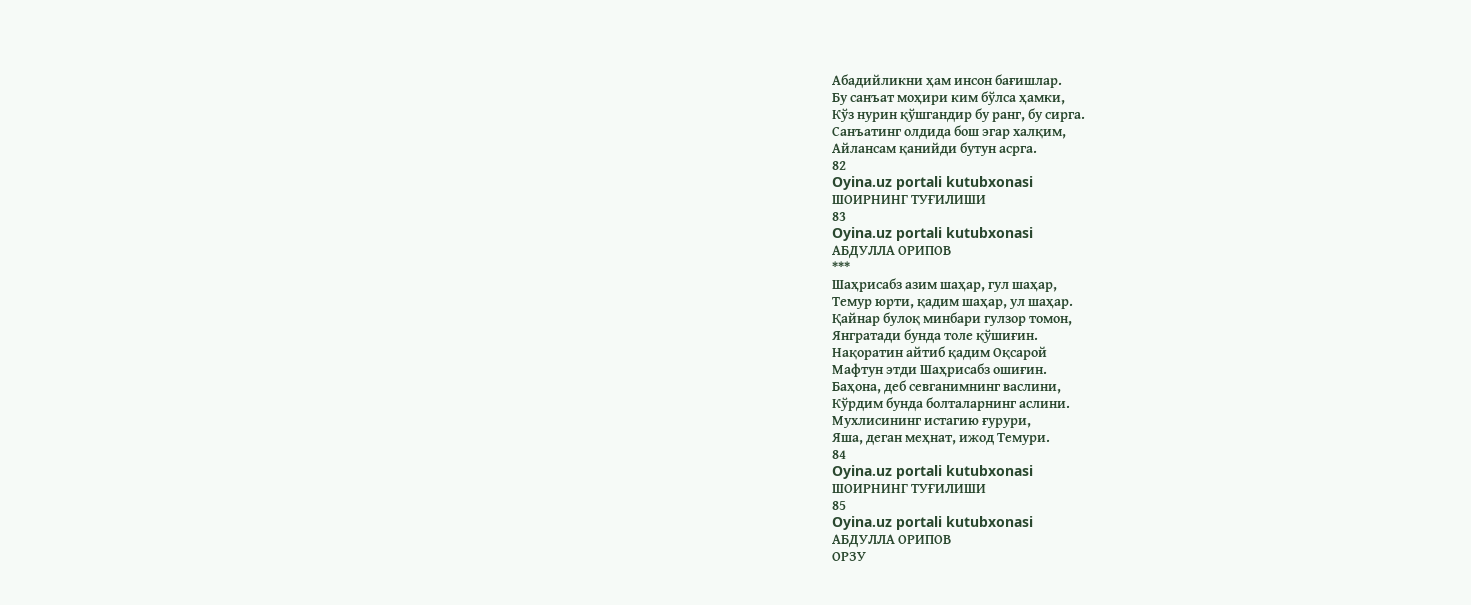Абадийликни ҳам инсон бағишлар.
Бу санъат моҳири ким бўлса ҳамки,
Кўз нурин қўшгандир бу ранг, бу сирга.
Санъатинг олдида бош эгар халқим,
Айлансам қанийди бутун асрга.
82
Oyina.uz portali kutubxonasi
ШОИРНИНГ ТУҒИЛИШИ
83
Oyina.uz portali kutubxonasi
АБДУЛЛА ОРИПОВ
***
Шаҳрисабз азим шаҳар, гул шаҳар,
Темур юрти, қадим шаҳар, ул шаҳар.
Қайнар булоқ минбари гулзор томон,
Янгратади бунда толе қўшиғин.
Нақоратин айтиб қадим Оқсарой
Мафтун этди Шаҳрисабз ошиғин.
Баҳона, деб севганимнинг васлини,
Кўрдим бунда болталарнинг аслини.
Мухлисининг истагию ғурури,
Яша, деган меҳнат, ижод Темури.
84
Oyina.uz portali kutubxonasi
ШОИРНИНГ ТУҒИЛИШИ
85
Oyina.uz portali kutubxonasi
АБДУЛЛА ОРИПОВ
ОРЗУ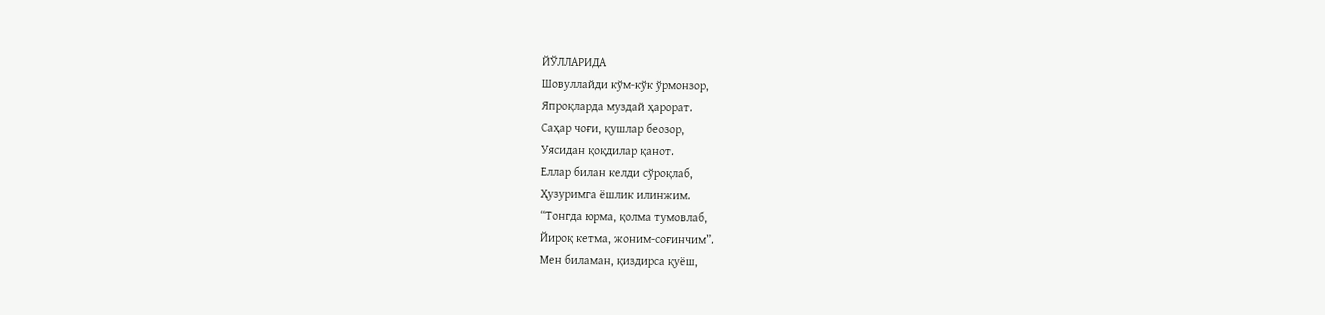ЙЎЛЛАРИДА
Шовуллайди кўм-кўк ўрмонзор,
Япроқларда муздай ҳарорат.
Саҳар чоғи, қушлар беозор,
Уясидан қоқдилар қанот.
Еллар билан келди сўроқлаб,
Ҳузуримга ёшлик илинжим.
“Тонгда юрма, қолма тумовлаб,
Йироқ кетма, жоним-соғинчим”.
Мен биламан, қиздирса қуёш,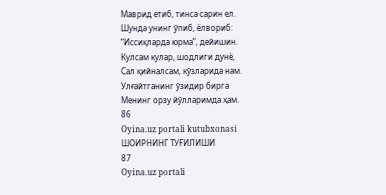Маврид етиб, тинса сарин ел.
Шунда унинг ўпиб, ёлвориб:
“Иссиқларда юрма”, дейишин.
Кулсам кулар, шодлиги дунё,
Сал қийналсам, кўзларида нам.
Улғайтганинг ўзидир бирга
Менинг орзу йўлларимда ҳам.
86
Oyina.uz portali kutubxonasi
ШОИРНИНГ ТУҒИЛИШИ
87
Oyina.uz portali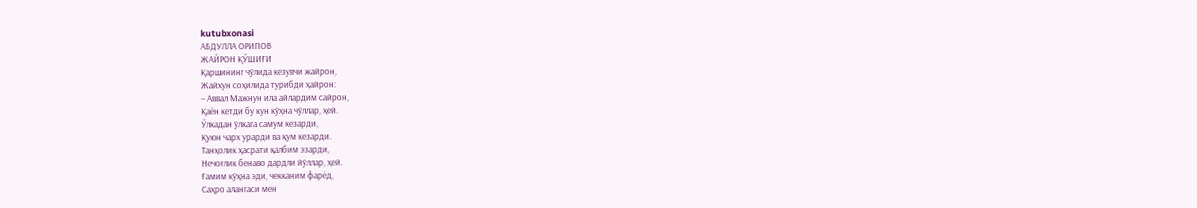kutubxonasi
АБДУЛЛА ОРИПОВ
ЖАЙРОН ҚЎШИҒИ
Қаршининг чўлида кезувчи жайрон,
Жайхун соҳилида турибди ҳайрон:
– Аввал Мажнун ила айлардим сайрон,
Қаён кетди бу кун кўҳна чўллар, ҳей.
Ўлкадан ўлкага самум кезарди,
Қуюн чарх урарди ва қум кезарди.
Танҳолик ҳасрати қалбим эзарди,
Нечоғлик бенаво дардли йўллар, ҳей.
Ғамим кўҳна эди, чекканим фарёд,
Саҳро алангаси мен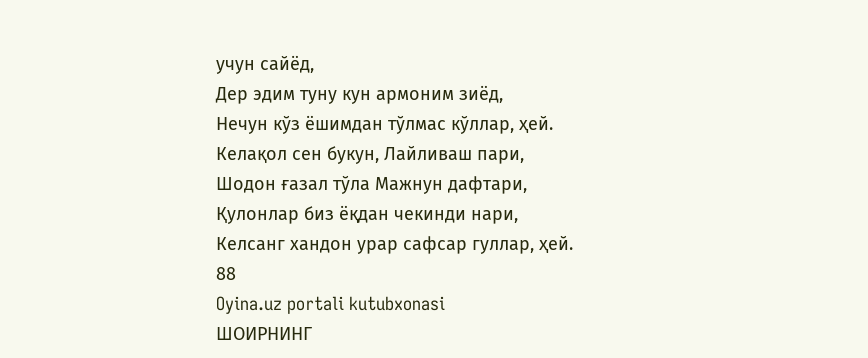учун сайёд,
Дер эдим туну кун армоним зиёд,
Нечун кўз ёшимдан тўлмас кўллар, ҳей.
Келақол сен букун, Лайливаш пари,
Шодон ғазал тўла Мажнун дафтари,
Қулонлар биз ёқдан чекинди нари,
Келсанг хандон урар сафсар гуллар, ҳей.
88
Oyina.uz portali kutubxonasi
ШОИРНИНГ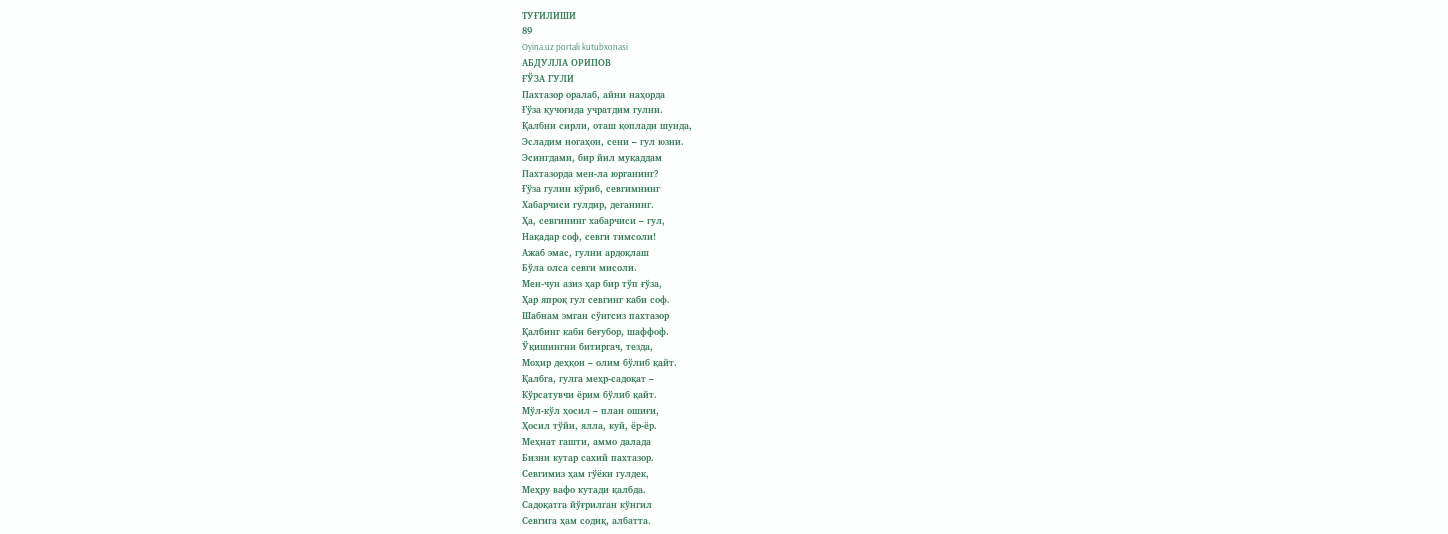ТУҒИЛИШИ
89
Oyina.uz portali kutubxonasi
АБДУЛЛА ОРИПОВ
ҒЎЗА ГУЛИ
Пахтазор оралаб, айни наҳорда
Ғўза қучоғида учратдим гулни.
Қалбни сирли, оташ қоплади шунда,
Эсладим ногаҳон, сени – гул юзни.
Эсингдами, бир йил муқаддам
Пахтазорда мен-ла юрганинг?
Ғўза гулин кўриб, севгимнинг
Хабарчиси гулдир, деганинг.
Ҳа, севгининг хабарчиси – гул,
Нақадар соф, севги тимсоли!
Ажаб эмас, гулни ардоқлаш
Бўла олса севги мисоли.
Мен-чун азиз ҳар бир тўп ғўза,
Ҳар япроқ гул севгинг каби соф.
Шабнам эмган сўнгсиз пахтазор
Қалбинг каби беғубор, шаффоф.
Ўқишингни битиргач, тезда,
Моҳир деҳқон – олим бўлиб қайт.
Қалбга, гулга меҳр-садоқат –
Кўрсатувчи ёрим бўлиб қайт.
Мўл-кўл ҳосил – план ошиғи,
Ҳосил тўйи, ялла, куй, ёр-ёр.
Меҳнат гашти, аммо далада
Бизни кутар сахий пахтазор.
Севгимиз ҳам гўёки гулдек,
Меҳру вафо кутади қалбда.
Садоқатга йўғрилган кўнгил
Севгига ҳам содиқ, албатта.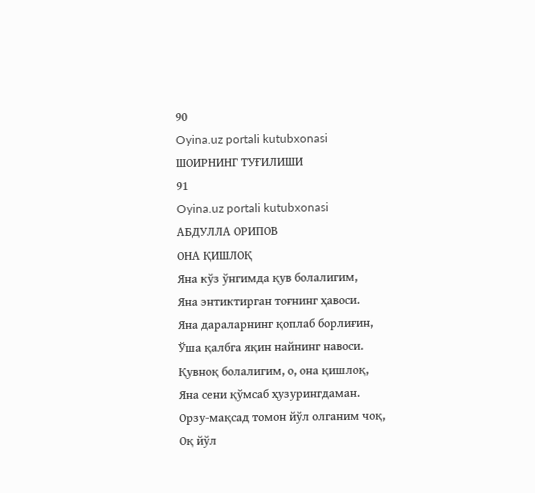90
Oyina.uz portali kutubxonasi
ШОИРНИНГ ТУҒИЛИШИ
91
Oyina.uz portali kutubxonasi
АБДУЛЛА ОРИПОВ
ОНА ҚИШЛОҚ
Яна кўз ўнгимда қув болалигим,
Яна энтиктирган тоғнинг ҳавоси.
Яна дараларнинг қоплаб борлиғин,
Ўша қалбга яқин найнинг навоси.
Қувноқ болалигим, о, она қишлоқ,
Яна сени қўмсаб ҳузурингдаман.
Орзу-мақсад томон йўл олганим чоқ,
Оқ йўл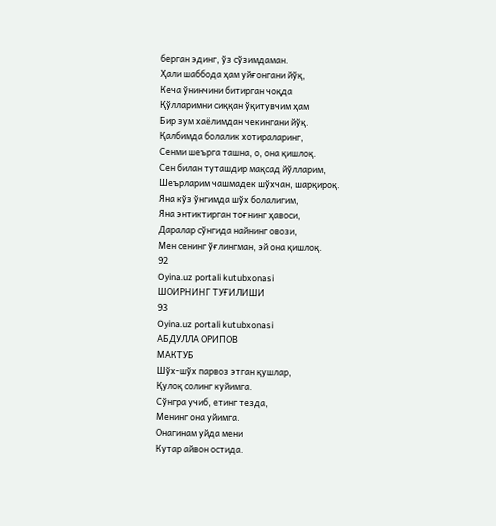берган эдинг, ўз сўзимдаман.
Ҳали шаббода ҳам уйғонгани йўқ,
Кеча ўнинчини битирган чоқда
Қўлларимни сиққан ўқитувчим ҳам
Бир зум хаёлимдан чекингани йўқ.
Қалбимда болалик хотираларинг,
Сенми шеърга ташна, о, она қишлоқ.
Сен билан туташдир мақсад йўлларим,
Шеърларим чашмадек шўхчан, шарқироқ.
Яна кўз ўнгимда шўх болалигим,
Яна энтиктирган тоғнинг ҳавоси,
Даралар сўнгида найнинг овози,
Мен сенинг ўғлингман, эй она қишлоқ.
92
Oyina.uz portali kutubxonasi
ШОИРНИНГ ТУҒИЛИШИ
93
Oyina.uz portali kutubxonasi
АБДУЛЛА ОРИПОВ
МАКТУБ
Шўх-шўх парвоз этган қушлар,
Қулоқ солинг куйимга.
Сўнгра учиб, етинг тезда,
Менинг она уйимга.
Онагинам уйда мени
Кутар айвон остида.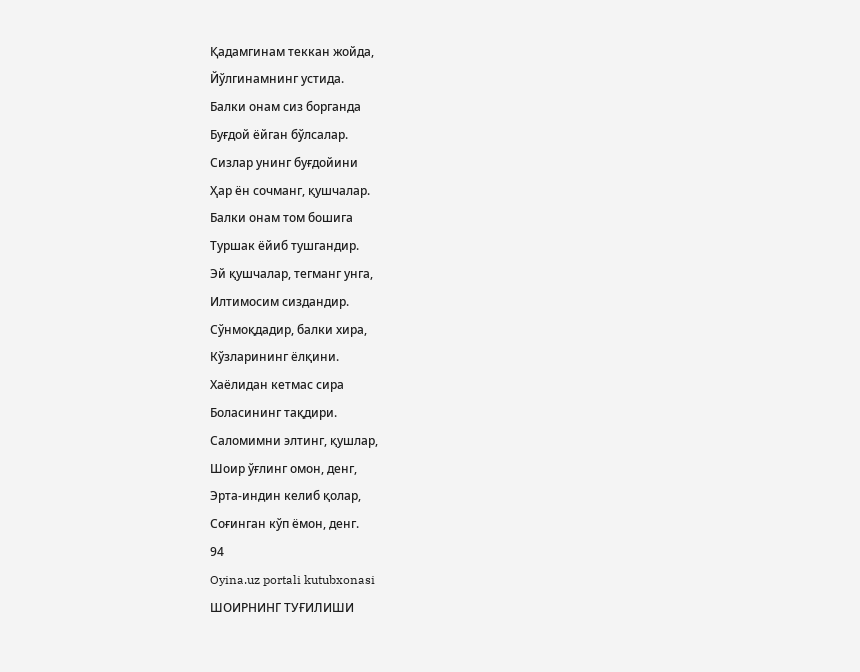Қадамгинам теккан жойда,
Йўлгинамнинг устида.
Балки онам сиз борганда
Буғдой ёйган бўлсалар.
Сизлар унинг буғдойини
Ҳар ён сочманг, қушчалар.
Балки онам том бошига
Туршак ёйиб тушгандир.
Эй қушчалар, тегманг унга,
Илтимосим сиздандир.
Сўнмоқдадир, балки хира,
Кўзларининг ёлқини.
Хаёлидан кетмас сира
Боласининг тақдири.
Саломимни элтинг, қушлар,
Шоир ўғлинг омон, денг,
Эрта-индин келиб қолар,
Соғинган кўп ёмон, денг.
94
Oyina.uz portali kutubxonasi
ШОИРНИНГ ТУҒИЛИШИ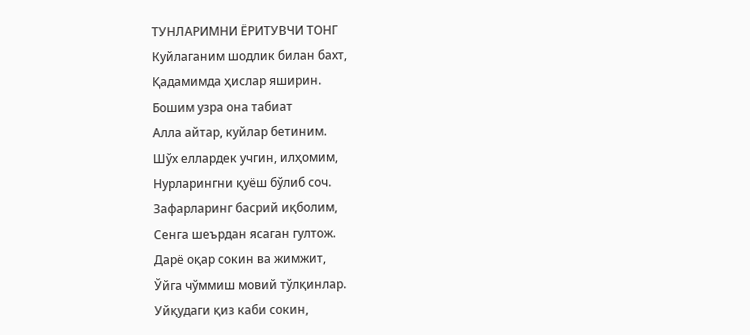ТУНЛАРИМНИ ЁРИТУВЧИ ТОНГ
Куйлаганим шодлик билан бахт,
Қадамимда ҳислар яширин.
Бошим узра она табиат
Алла айтар, куйлар бетиним.
Шўх еллардек учгин, илҳомим,
Нурларингни қуёш бўлиб соч.
Зафарларинг басрий иқболим,
Сенга шеърдан ясаган гултож.
Дарё оқар сокин ва жимжит,
Ўйга чўммиш мовий тўлқинлар.
Уйқудаги қиз каби сокин,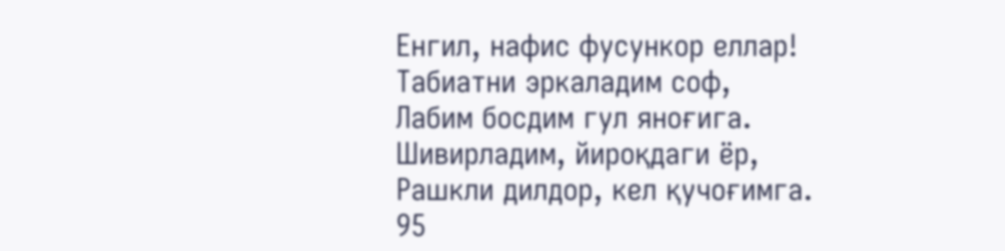Енгил, нафис фусункор еллар!
Табиатни эркаладим соф,
Лабим босдим гул яноғига.
Шивирладим, йироқдаги ёр,
Рашкли дилдор, кел қучоғимга.
95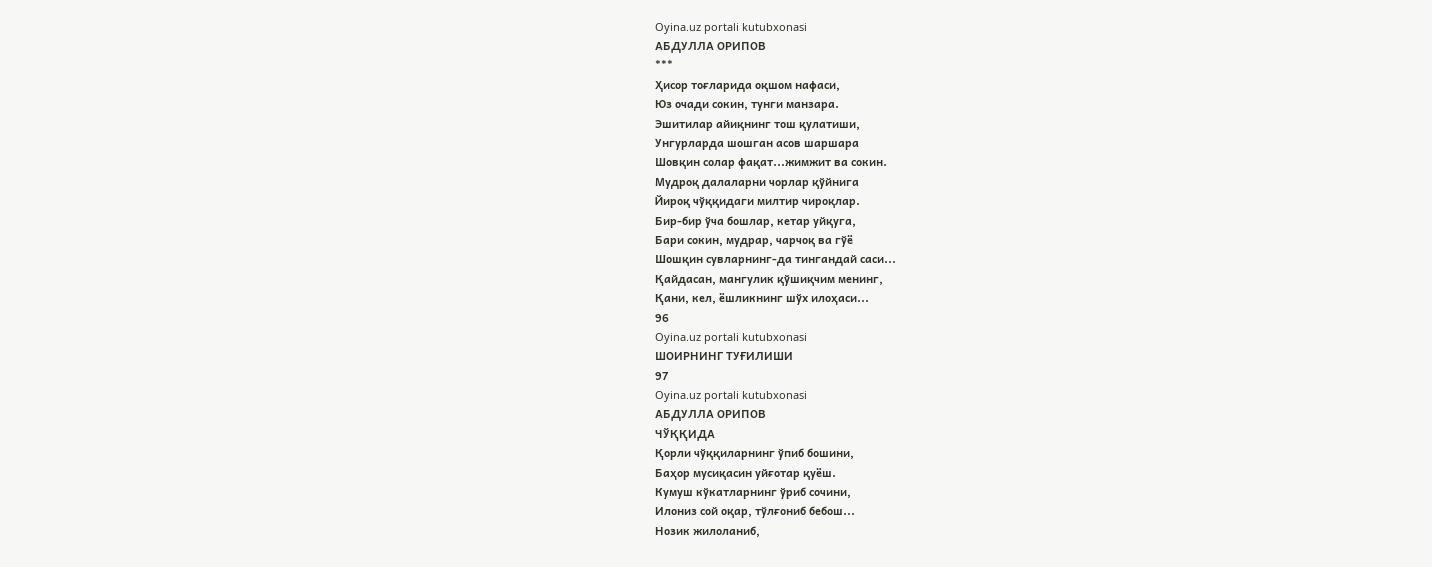Oyina.uz portali kutubxonasi
АБДУЛЛА ОРИПОВ
***
Ҳисор тоғларида оқшом нафаси,
Юз очади сокин, тунги манзара.
Эшитилар айиқнинг тош қулатиши,
Унгурларда шошган асов шаршара
Шовқин солар фақат...жимжит ва сокин.
Мудроқ далаларни чорлар қўйнига
Йироқ чўққидаги милтир чироқлар.
Бир-бир ўча бошлар, кетар уйқуга,
Бари сокин, мудрар, чарчоқ ва гўё
Шошқин сувларнинг-да тингандай саси...
Қайдасан, мангулик қўшиқчим менинг,
Қани, кел, ёшликнинг шўх илоҳаси...
96
Oyina.uz portali kutubxonasi
ШОИРНИНГ ТУҒИЛИШИ
97
Oyina.uz portali kutubxonasi
АБДУЛЛА ОРИПОВ
ЧЎҚҚИДА
Қорли чўққиларнинг ўпиб бошини,
Баҳор мусиқасин уйғотар қуёш.
Кумуш кўкатларнинг ўриб сочини,
Илониз сой оқар, тўлғониб бебош...
Нозик жилоланиб,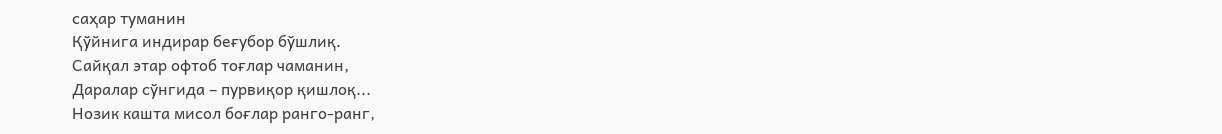саҳар туманин
Қўйнига индирар беғубор бўшлиқ.
Сайқал этар офтоб тоғлар чаманин,
Даралар сўнгида – пурвиқор қишлоқ...
Нозик кашта мисол боғлар ранго-ранг,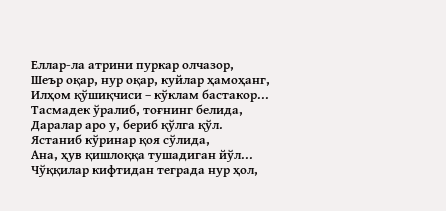Еллар-ла атрини пуркар олчазор,
Шеър оқар, нур оқар, куйлар ҳамоҳанг,
Илҳом қўшиқчиси – кўклам бастакор...
Тасмадек ўралиб, тоғнинг белида,
Даралар аро у, бериб қўлга қўл.
Ястаниб кўринар қоя сўлида,
Ана, ҳув қишлоққа тушадиган йўл...
Чўққилар кифтидан теграда нур ҳол,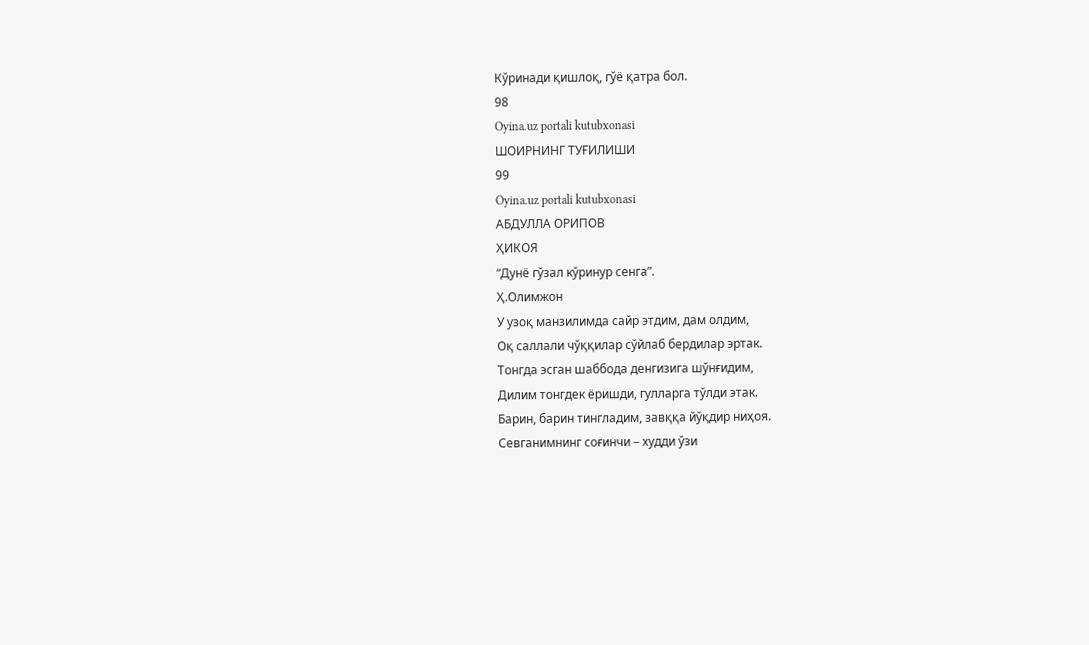Кўринади қишлоқ, гўё қатра бол.
98
Oyina.uz portali kutubxonasi
ШОИРНИНГ ТУҒИЛИШИ
99
Oyina.uz portali kutubxonasi
АБДУЛЛА ОРИПОВ
ҲИКОЯ
“Дунё гўзал кўринур сенга”.
Ҳ.Олимжон
У узоқ манзилимда сайр этдим, дам олдим,
Оқ саллали чўққилар сўйлаб бердилар эртак.
Тонгда эсган шаббода денгизига шўнғидим,
Дилим тонгдек ёришди, гулларга тўлди этак.
Барин, барин тингладим, завққа йўқдир ниҳоя.
Севганимнинг соғинчи – худди ўзи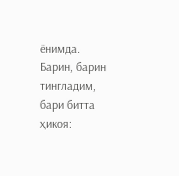ёнимда.
Барин, барин тингладим, бари битта ҳикоя: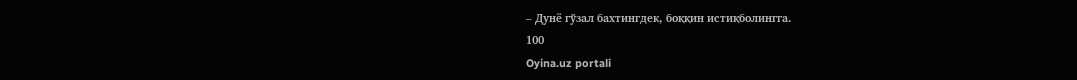– Дунё гўзал бахтингдек, боққин истиқболингга.
100
Oyina.uz portali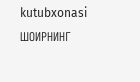kutubxonasi
ШОИРНИНГ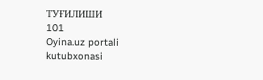ТУҒИЛИШИ
101
Oyina.uz portali kutubxonasi